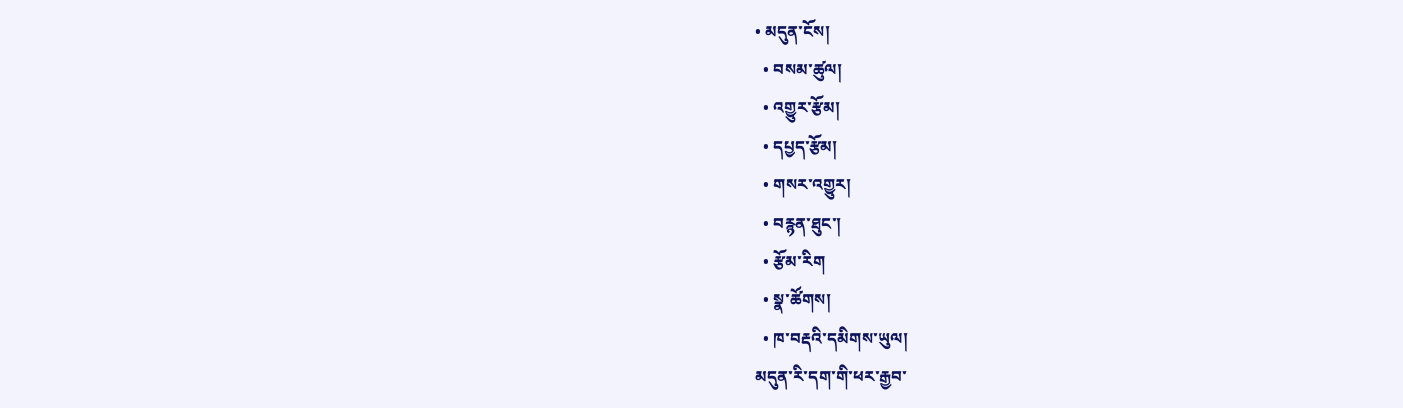• མདུན་ངོས།
  • བསམ་ཚུལ།
  • འགྱུར་རྩོམ།
  • དཔྱད་རྩོམ།
  • གསར་འགྱུར།
  • བརྙན་ཐུང་།
  • རྩོམ་རིག
  • སྣ་ཚོགས།
  • ཁ་བརྡའི་དམིགས་ཡུལ།
མདུན་རི་དག་གི་ཕར་རྒྱབ་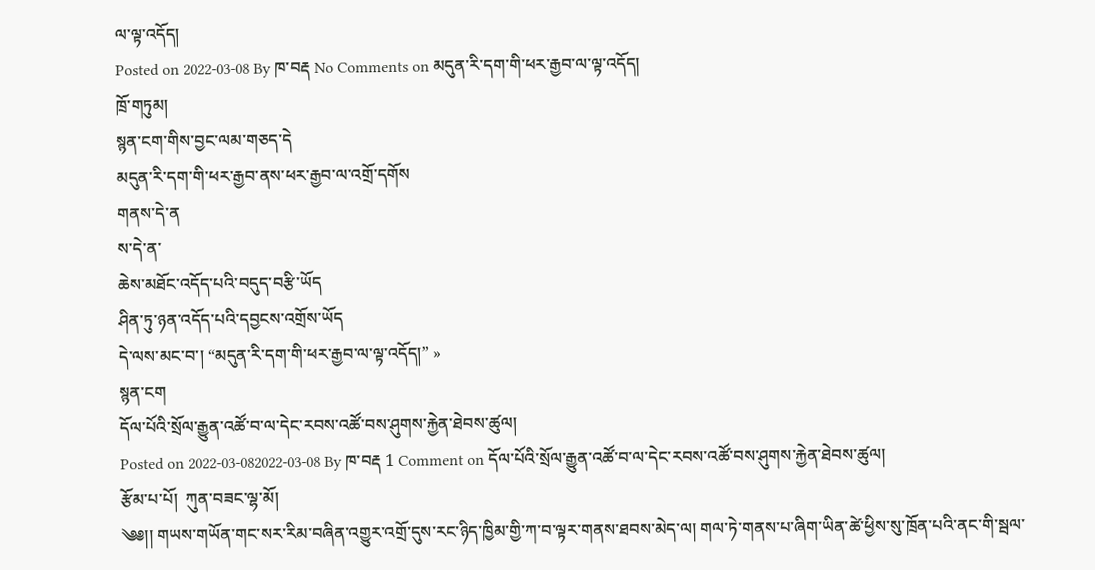ལ་ལྟ་འདོད།
Posted on 2022-03-08 By ཁ་བརྡ No Comments on མདུན་རི་དག་གི་ཕར་རྒྱབ་ལ་ལྟ་འདོད།
ཁྲོ་གཏུམ།
སྙན་ངག་གིས་བྱང་ལམ་གཅད་དེ
མདུན་རི་དག་གི་ཕར་རྒྱབ་ནས་ཕར་རྒྱབ་ལ་འགྲོ་དགོས
གནས་དེ་ན
ས་དེ་ན་
ཆེས་མཐོང་འདོད་པའི་བདུད་བརྩི་ཡོད
ཤིན་ཏུ་ཉན་འདོད་པའི་དབྱངས་འགྲོས་ཡོད
དེ་ལས་མང་བ་། “མདུན་རི་དག་གི་ཕར་རྒྱབ་ལ་ལྟ་འདོད།” »
སྙན་ངག
དོལ་པོའི་སྲོལ་རྒྱུན་འཚོ་བ་ལ་དེང་རབས་འཚོ་བས་ཤུགས་རྐྱེན་ཐེབས་ཚུལ།
Posted on 2022-03-082022-03-08 By ཁ་བརྡ 1 Comment on དོལ་པོའི་སྲོལ་རྒྱུན་འཚོ་བ་ལ་དེང་རབས་འཚོ་བས་ཤུགས་རྐྱེན་ཐེབས་ཚུལ།
རྩོམ་པ་པོ།  ཀུན་བཟང་ལྷ་མོ།
༄༅།། གཡས་གཡོན་གང་སར་རིམ་བཞིན་འགྱུར་འགྲོ་དུས་རང་ཉིད་ཁྱིམ་གྱི་ཀ་བ་ལྟར་གནས་ཐབས་མེད་ལ། གལ་ཏེ་གནས་པ་ཞིག་ཡིན་ཚེ་ཕྱིས་སུ་ཁྲོན་པའི་ནང་གི་སྦལ་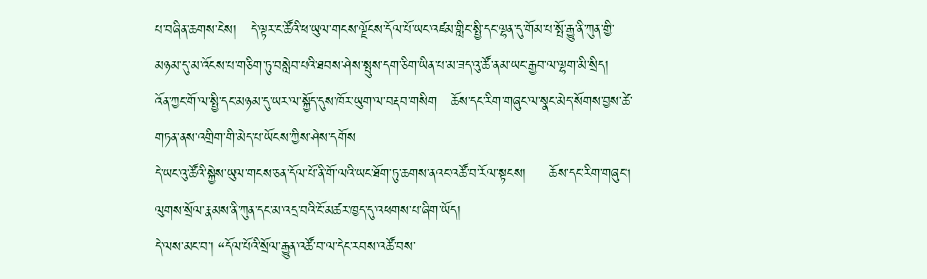པ་བཞིན་ཆགས་ངེས།   དེ་ལྟར་ང་ཚོའི་ཕ་ཡུལ་གངས་ལྗོངས་དོལ་པོ་ཡང་འཛམ་གླིང་སྤྱི་དང་ལྷན་དུ་གོམ་པ་སྤོ་རྒྱུ་ནི་ཀུན་གྱི་མཉམ་དུ་མ་འོངས་པ་གཅིག་ཏུ་བསླེབ་པའི་ཐབས་ཤེས་སྤུས་དག་ཅིག་ཡིན་པ་མ་ཟད་འུ་ཚོ་ནམ་ཡང་རྒྱབ་ལ་ལྷག་མི་སྲིད།   འོན་ཀྱང་གོ་ལ་སྤྱི་དང་མཉམ་དུ་ཡར་ལ་སྐྱོད་དུས་ཁོར་ཡུག་ལ་བརྡབ་གསིག   ཆོས་དང་རིག་གཞུང་ལ་སྣང་མེད་སོགས་བྱས་ཚེ་གཏན་ནས་འགྲིག་གི་མེད་པ་ཡོངས་ཀྱིས་ཤེས་དགོས
དེ་ཡང་འུ་ཚོའི་སྐྱེས་ཡུལ་གངས་ཅན་དོལ་པོ་ནི་གོ་ལའི་ཡང་ཐོག་ཏུ་ཆགས་ནའང་འཚོ་བ་རོལ་སྟངས།     ཆོས་དང་རིག་གཞུང།    ལུགས་སྲོལ་རྣམས་ནི་ཀུན་དང་མ་འདྲ་བའི་ངོ་མཚར་ཁྱད་དུ་འཕགས་པ་ཞིག་ཡོད།
དེ་ལས་མང་བ་། “དོལ་པོའི་སྲོལ་རྒྱུན་འཚོ་བ་ལ་དེང་རབས་འཚོ་བས་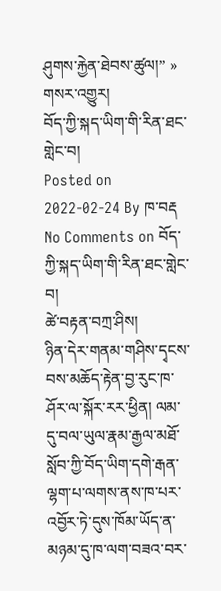ཤུགས་རྐྱེན་ཐེབས་ཚུལ།” »
གསར་འགྱུར།
བོད་ཀྱི་སྐད་ཡིག་གི་རིན་ཐང་གླེང་བ།
Posted on 2022-02-24 By ཁ་བརྡ No Comments on བོད་ཀྱི་སྐད་ཡིག་གི་རིན་ཐང་གླེང་བ།
ཚེ་བརྟན་བཀྲ་ཤིས།
ཉིན་དེར་གནམ་གཤིས་དྭངས་བས་མཆོད་རྟེན་བྱ་རུང་ཁ་ཤོར་ལ་སྐོར་རར་ཕྱིན། ལམ་དུ་བལ་ཡུལ་རྣམ་རྒྱལ་མཐོ་སློབ་ཀྱི་བོད་ཡིག་དགེ་རྒན་ལྷག་པ་ལགས་ནས་ཁ་པར་འབྱོར་ཏེ་དུས་ཁོམ་ཡོད་ན་མཉམ་དུ་ཁ་ལག་བཟའ་བར་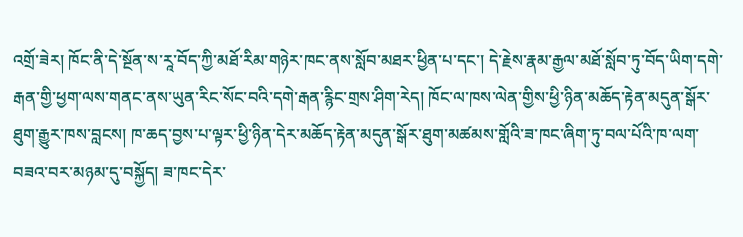འགྲོ་ཟེར། ཁོང་ནི་དེ་སྔོན་ས་རཱ་བོད་ཀྱི་མཐོ་རིམ་གཉེར་ཁང་ནས་སློབ་མཐར་ཕྱིན་པ་དང་། དེ་རྗེས་རྣམ་རྒྱལ་མཐོ་སློབ་ཏུ་བོད་ཡིག་དགེ་རྒན་གྱི་ཕྱག་ལས་གནང་ནས་ཡུན་རིང་སོང་བའི་དགེ་རྒན་རྙིང་གྲས་ཤིག་རེད། ཁོང་ལ་ཁས་ལེན་གྱིས་ཕྱི་ཉིན་མཆོད་རྟེན་མདུན་སྒོར་ཐུག་རྒྱུར་ཁས་བླངས། ཁ་ཆད་བྱས་པ་ལྟར་ཕྱི་ཉིན་དེར་མཆོད་རྟེན་མདུན་སྒོར་ཐུག་མཚམས་གློའི་ཟ་ཁང་ཞིག་ཏུ་བལ་པོའི་ཁ་ལག་བཟའ་བར་མཉམ་དུ་བསྐྱོད། ཟ་ཁང་དེར་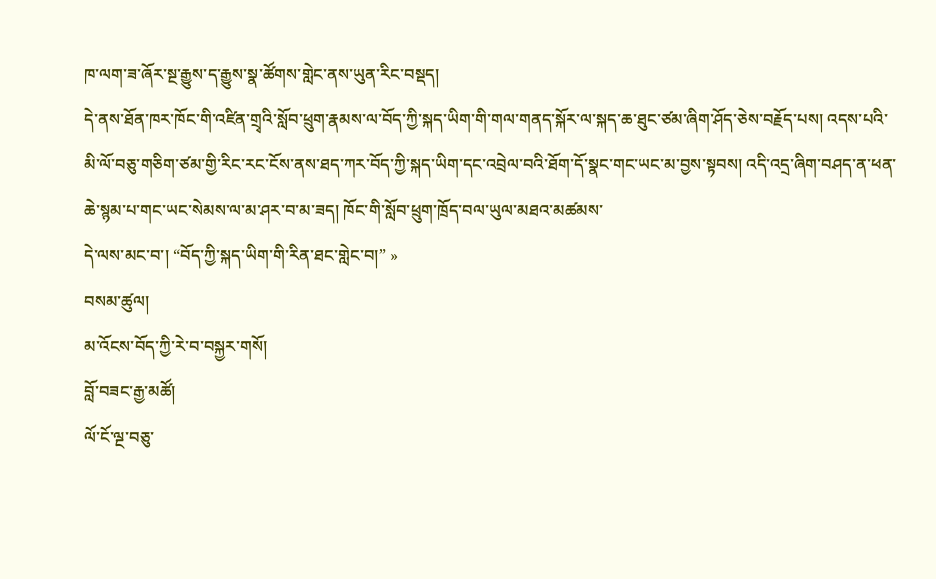ཁ་ལག་ཟ་ཞོར་སྔ་རྒྱུས་ད་རྒྱུས་སྣ་ཚོགས་གླེང་ནས་ཡུན་རིང་བསྡད།
དེ་ནས་ཐོན་ཁར་ཁོང་གི་འཛིན་གྲྭའི་སློབ་ཕྲུག་རྣམས་ལ་བོད་ཀྱི་སྐད་ཡིག་གི་གལ་གནད་སྐོར་ལ་སྐད་ཆ་ཐུང་ཙམ་ཞིག་ཤོད་ཅེས་བརྗོད་པས། འདས་པའི་མི་ལོ་བཅུ་གཅིག་ཙམ་གྱི་རིང་རང་ངོས་ནས་ཐད་ཀར་བོད་ཀྱི་སྐད་ཡིག་དང་འབྲེལ་བའི་ཐོག་དོ་སྣང་གང་ཡང་མ་བྱས་སྟབས། འདི་འདྲ་ཞིག་བཤད་ན་ཕན་ཆེ་སྙམ་པ་གང་ཡང་སེམས་ལ་མ་ཤར་བ་མ་ཟད། ཁོང་གི་སློབ་ཕྲུག་ཁྲོད་བལ་ཡུལ་མཐའ་མཚམས་
དེ་ལས་མང་བ་། “བོད་ཀྱི་སྐད་ཡིག་གི་རིན་ཐང་གླེང་བ།” »
བསམ་ཚུལ།
མ་འོངས་བོད་ཀྱི་རེ་བ་བསྐྱར་གསོ།
བློ་བཟང་རྒྱ་མཚོ།
ལོ་ངོ་ལྔ་བཅུ་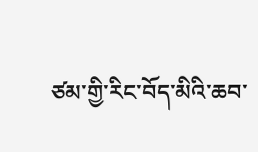ཙམ་གྱི་རིང་བོད་མིའི་ཆབ་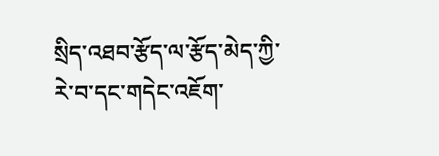སྲིད་འཐབ་རྩོད་ལ་རྩོད་མེད་ཀྱི་རེ་བ་དང་གདེང་འཇོག་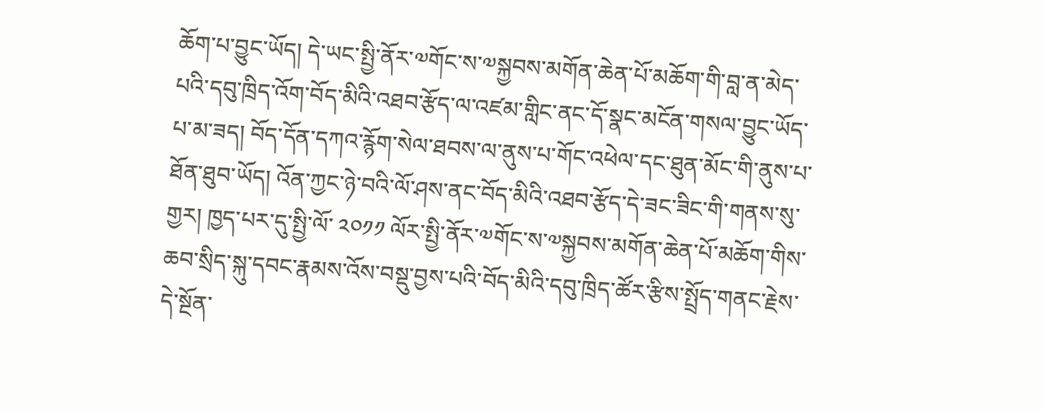ཆོག་པ་བྱུང་ཡོད། དེ་ཡང་སྤྱི་ནོར་༧གོང་ས་༧སྐྱབས་མགོན་ཆེན་པོ་མཆོག་གི་བླ་ན་མེད་པའི་དབུ་ཁྲིད་འོག་བོད་མིའི་འཐབ་རྩོད་ལ་འཛམ་གླིང་ནང་དོ་སྣང་མངོན་གསལ་བྱུང་ཡོད་པ་མ་ཟད། བོད་དོན་དཀའ་རྙོག་སེལ་ཐབས་ལ་ནུས་པ་གོང་འཕེལ་དང་ཐུན་མོང་གི་ནུས་པ་ཐོན་ཐུབ་ཡོད། འོན་ཀྱང་ཉེ་བའི་ལོ་ཤས་ནང་བོད་མིའི་འཐབ་རྩོད་དེ་ཟང་ཟིང་གི་གནས་སུ་གྱར། ཁྱད་པར་དུ་སྤྱི་ལོ་ ༢༠༡༡ ལོར་སྤྱི་ནོར་༧གོང་ས་༧སྐྱབས་མགོན་ཆེན་པོ་མཆོག་གིས་ཆབ་སྲིད་སྐུ་དབང་རྣམས་འོས་བསྡུ་བྱས་པའི་བོད་མིའི་དབུ་ཁྲིད་ཚོར་རྩིས་སྤྲོད་གནང་རྗེས་དེ་སྔོན་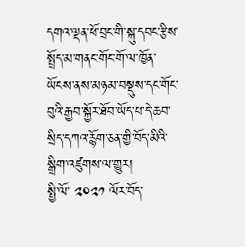དགའ་ལྡན་ཕོ་བྲང་གི་སྐུ་དབང་རྩིས་སྤྲོད་མ་གནང་གོང་གོ་ལ་ཁྱོན་ཡོངས་ནས་མཉམ་བསྡུས་དང་གོང་བུའི་རྒྱབ་སྐྱོར་ཐོབ་ཡོད་པ་དེ་ཆབ་སྲིད་དཀའ་རྙོག་ཅན་གྱི་བོད་མིའི་སྒྲིག་འཛུགས་ལ་གྱུར།
སྤྱི་ལོ་ ༢༠༢༡ ལོར་བོད་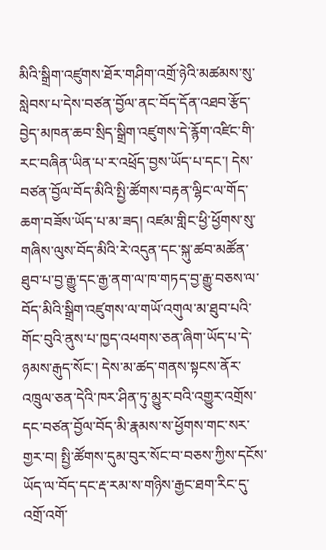མིའི་སྒྲིག་འཛུགས་ཐོར་གཤིག་འགྲོ་ཉེའི་མཚམས་སུ་སླེབས་པ་དེས་བཙན་བྱོལ་ནང་བོད་དོན་འཐབ་རྩོད་བྱེད་མཁན་ཆབ་སྲིད་སྒྲིག་འཛུགས་དེ་རྙོག་འཛིང་གི་རང་བཞིན་ཡིན་པ་ར་འཕྲོད་བྱས་ཡོད་པ་དང་། དེས་བཙན་བྱོལ་བོད་མིའི་སྤྱི་ཚོགས་བརྟན་ལྷིང་ལ་གོད་ཆག་བཟོས་ཡོད་པ་མ་ཟད། འཛམ་གླིང་ཕྱི་ཕྱོགས་སུ་གཞིས་ལུས་བོད་མིའི་རེ་འདུན་དང་སྐུ་ཚབ་མཚོན་ཐུབ་པ་བྱ་རྒྱུ་དང་རྒྱ་ནག་ལ་ཁ་གཏད་བྱ་རྒྱུ་བཅས་ལ་བོད་མིའི་སྒྲིག་འཛུགས་ལ་གཡོ་འགུལ་མ་ཐུབ་པའི་གོང་བུའི་ནུས་པ་ཁྱད་འཕགས་ཅན་ཞིག་ཡོད་པ་དེ་ཉམས་རྒུད་སོང་། དེས་མ་ཚད་གནས་སྟངས་ནོར་འཁྲུལ་ཅན་དེའི་ཁར་ཤིན་ཏུ་མྱུར་བའི་འགྱུར་འགྲོས་དང་བཙན་བྱོལ་བོད་མི་རྣམས་ས་ཕྱོགས་གང་སར་གྱར་བ། སྤྱི་ཚོགས་དུམ་བུར་སོང་བ་བཅས་ཀྱིས་དངོས་ཡོད་ལ་བོད་དང་རྡ་རམ་ས་གཉིས་རྒྱང་ཐག་རིང་དུ་འགྲོ་འགོ་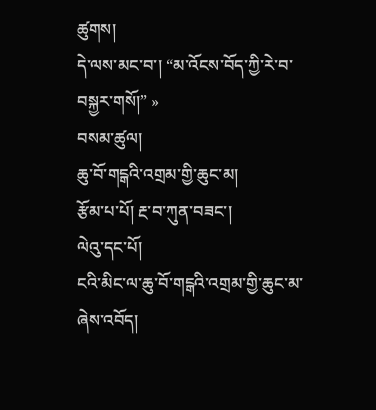ཚུགས།
དེ་ལས་མང་བ་། “མ་འོངས་བོད་ཀྱི་རེ་བ་བསྐྱར་གསོ།” »
བསམ་ཚུལ།
ཆུ་བོ་གངྒའི་འགྲམ་གྱི་ཆུང་མ།
རྩོམ་པ་པོ། རྔ་བ་ཀུན་བཟང་།
ལེའུ་དང་པོ།
ངའི་མིང་ལ་ཆུ་བོ་གངྒའི་འགྲམ་གྱི་ཆུང་མ་ཞེས་འབོད།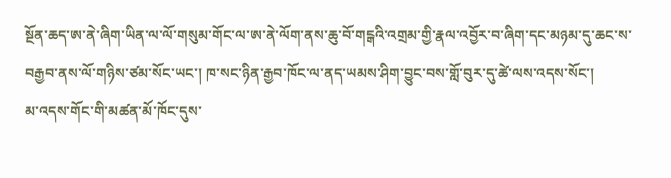སྔོན་ཆད་ཨ་ནེ་ཞིག་ཡིན་ལ་ལོ་གསུམ་གོང་ལ་ཨ་ནེ་ལོག་ནས་ཆུ་བོ་གངྒའི་འགྲམ་གྱི་རྣལ་འབྱོར་བ་ཞིག་དང་མཉམ་དུ་ཆང་ས་བརྒྱབ་ནས་ལོ་གཉིས་ཙམ་སོང་ཡང་། ཁ་སང་ཉིན་རྒྱབ་ཁོང་ལ་ནད་ཡམས་ཤིག་བྱུང་བས་གློ་བུར་དུ་ཚེ་ལས་འདས་སོང་།
མ་འདས་གོང་གི་མཚན་མོ་ཁོང་དུས་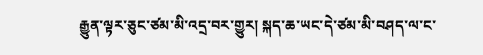རྒྱུན་ལྟར་ཅུང་ཙམ་མི་འདྲ་བར་གྱུར། སྐད་ཆ་ཡང་དེ་ཙམ་མི་བཤད་ལ་ང་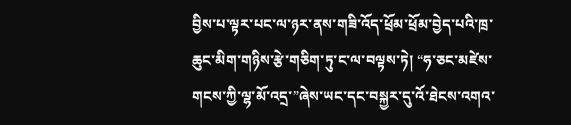བྱིས་པ་ལྟར་པང་ལ་ཉར་ནས་གཟི་འོད་ཕྲོམ་ཕྲོམ་བྱེད་པའི་ཁྲ་ཆུང་མིག་གཉིས་རྩེ་གཅིག་ཏུ་ང་ལ་བལྟས་ཏེ། “ཧ་ཅང་མཛེས་གངས་ཀྱི་ལྷ་མོ་འདྲ་”ཞེས་ཡང་དང་བསྐྱར་དུ་འོ་ཐེངས་འགའ་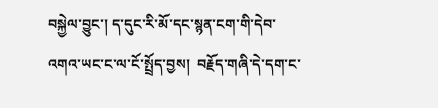བསྐྱེལ་བྱུང་། ད་དུང་རི་མོ་དང་སྙན་ངག་གི་དེབ་འགའ་ཡང་ང་ལ་ངོ་སྤྲོད་བྱས།  བརྗོད་གཞི་དེ་དག་ང་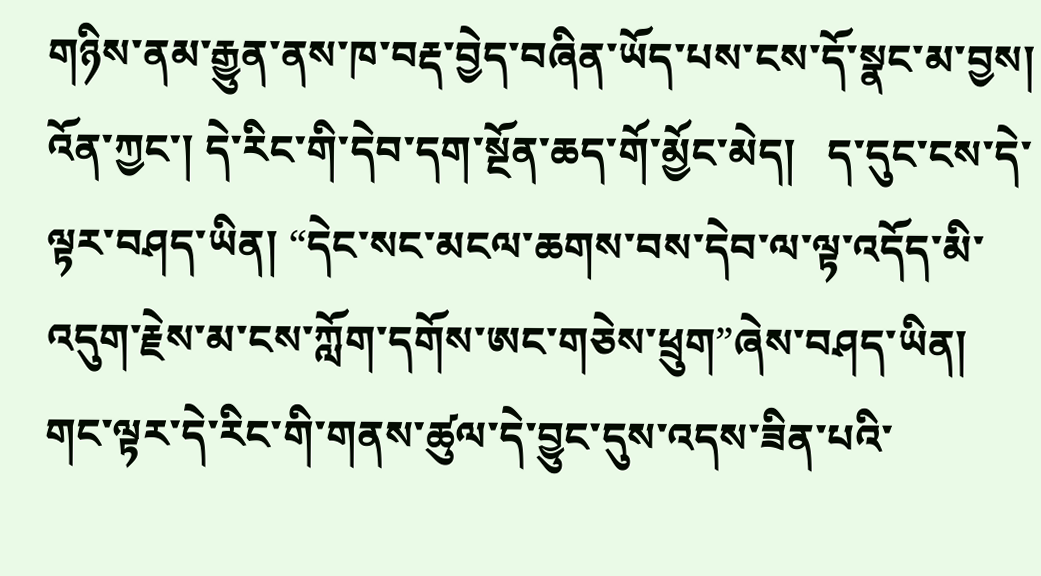གཉིས་ནམ་རྒྱུན་ནས་ཁ་བརྡ་བྱེད་བཞིན་ཡོད་པས་ངས་དོ་སྣང་མ་བྱས། འོན་ཀྱང་། དེ་རིང་གི་དེབ་དག་སྔོན་ཆད་གོ་མྱོང་མེད།   ད་དུང་ངས་དེ་ལྟར་བཤད་ཡིན། “དེང་སང་མངལ་ཆགས་བས་དེབ་ལ་ལྟ་འདོད་མི་འདུག་རྗེས་མ་ངས་ཀློག་དགོས་ཨང་གཅེས་ཕྲུག”ཞེས་བཤད་ཡིན། གང་ལྟར་དེ་རིང་གི་གནས་ཚུལ་དེ་བྱུང་དུས་འདས་ཟིན་པའི་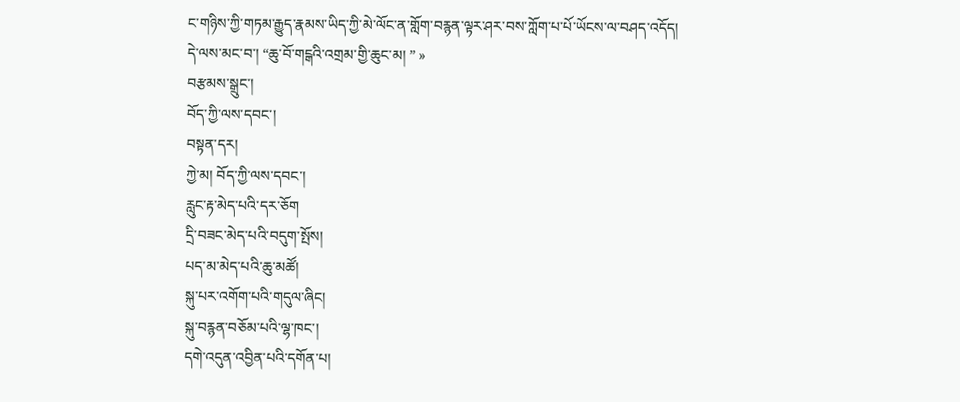ང་གཉིས་ཀྱི་གཏམ་རྒྱུད་རྣམས་ཡིད་ཀྱི་མེ་ལོང་ན་གློག་བརྙན་ལྟར་ཤར་བས་ཀློག་པ་པོ་ཡོངས་ལ་བཤད་འདོད།
དེ་ལས་མང་བ་། “ཆུ་བོ་གངྒའི་འགྲམ་གྱི་ཆུང་མ། ” »
བརྩམས་སྒྲུང་།
བོད་ཀྱི་ལས་དབང་།
བསྟན་དར།
ཀྱེ་མ། བོད་ཀྱི་ལས་དབང་།
རླུང་རྟ་མེད་པའི་དར་ཅོག
དྲི་བཟང་མེད་པའི་བདུག་སྤོས།
པད་མ་མེད་པའི་ཆུ་མཚོ།
སྐུ་པར་འགོག་པའི་གདུལ་ཞིང།
སྐུ་བརྙན་བཅོམ་པའི་ལྷ་ཁང་།
དགེ་འདུན་འབྱིན་པའི་དགོན་པ།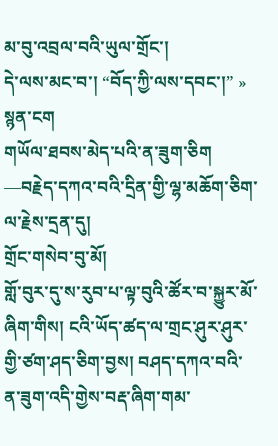མ་བུ་འབྲལ་བའི་ཡུལ་གྲོང་།
དེ་ལས་མང་བ་། “བོད་ཀྱི་ལས་དབང་།” »
སྙན་ངག
གཡོལ་ཐབས་མེད་པའི་ན་ཟུག་ཅིག
—བརྗེད་དཀའ་བའི་དྲིན་གྱི་ལྷ་མཆོག་ཅིག་ལ་རྗེས་དྲན་དུ།
གྲོང་གསེབ་བུ་མོ།
གློ་བུར་དུ་ས་རུབ་པ་ལྟ་བུའི་ཚོར་བ་སྐྱུར་མོ་ཞིག་གིས། ངའི་ཡོད་ཚད་ལ་གྲང་ཤུར་ཤུར་གྱི་ཙག་ཤད་ཅིག་བྱས། བཤད་དཀའ་བའི་ན་ཟུག་འདི་གྱེས་བརྡ་ཞིག་གམ་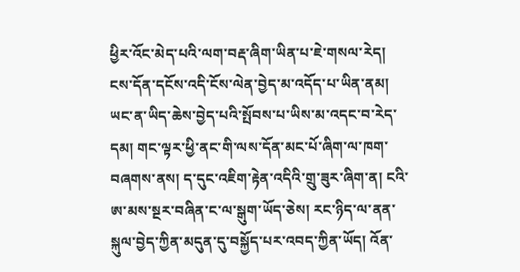ཕྱིར་འོང་མེད་པའི་ལག་བརྡ་ཞིག་ཡིན་པ་ཇེ་གསལ་རེད།  ངས་དོན་དངོས་འདི་ངོས་ལེན་བྱེད་མ་འདོད་པ་ཡིན་ནམ། ཡང་ན་ཡིད་ཆེས་བྱེད་པའི་སྤོབས་པ་ཡིས་མ་འདང་བ་རེད་དམ། གང་ལྟར་ཕྱི་ནང་གི་ལས་དོན་མང་པོ་ཞིག་ལ་ཁག་བཞགས་ནས། ད་དུང་འཇིག་རྟེན་འདིའི་གྲུ་ཟུར་ཞིག་ན། ངའི་ཨ་མས་སྔར་བཞིན་ང་ལ་སྒུག་ཡོད་ཅེས། རང་ཉིད་ལ་ནན་སྐུལ་བྱེད་ཀྱིན་མདུན་དུ་བསྐྱོད་པར་འབད་ཀྱིན་ཡོད། འོན་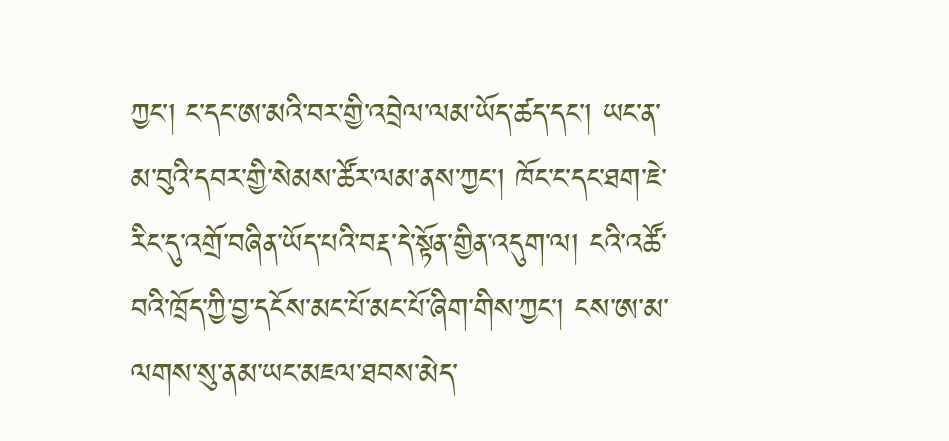ཀྱང་། ང་དང་ཨ་མའི་བར་གྱི་འབྲེལ་ལམ་ཡོད་ཚད་དང་། ཡང་ན་མ་བུའི་དབར་གྱི་སེམས་ཚོར་ལམ་ནས་ཀྱང་། ཁོང་ང་དང་ཐག་ཇེ་རིང་དུ་འགྲོ་བཞིན་ཡོད་པའི་བརྡ་དེ་སྟོན་གྱིན་འདུག་ལ། ངའི་འཚོ་བའི་ཁྲོད་ཀྱི་བྱ་དངོས་མང་པོ་མང་པོ་ཞིག་གིས་ཀྱང་། ངས་ཨ་མ་ལགས་སུ་ནམ་ཡང་མཇལ་ཐབས་མེད་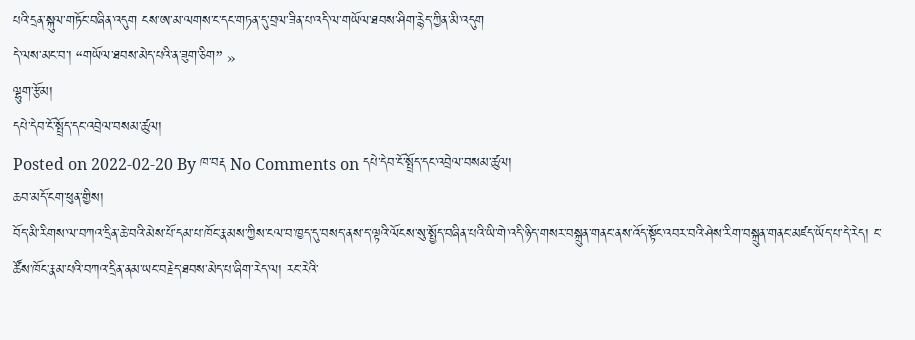པའི་དྲན་སྐུལ་གཏོང་བཞིན་འདུག ངས་ཨ་མ་ལགས་ང་དང་གཏན་དུ་བྲལ་ཟིན་པ་འདི་ལ་གཡོལ་ཐབས་ཤིག་རྙེད་ཀྱིན་མི་འདུག
དེ་ལས་མང་བ་། “གཡོལ་ཐབས་མེད་པའི་ན་ཟུག་ཅིག” »
ལྷུག་རྩོམ།
དཔེ་དེབ་ངོ་སྤྲོད་དང་འབྲེལ་བསམ་ཚུལ།
Posted on 2022-02-20 By ཁ་བརྡ No Comments on དཔེ་དེབ་ངོ་སྤྲོད་དང་འབྲེལ་བསམ་ཚུལ།
ཆབ་མདོ་ངག་ཕུན་གྱིས།
བོད་མི་རིགས་ལ་བཀའ་དྲིན་ཆེ་བའི་མེས་པོ་དམ་པ་ཁོང་རྣམས་ཀྱིས་ངལ་བ་ཁྱད་དུ་བསད་ནས་ད་ལྟའི་ལོངས་སུ་སྤྱོད་བཞིན་པའི་ཡི་གེ་འདི་ཉིད་གསར་བསྐྲུན་གནང་ནས་འོད་སྟོང་འབར་བའི་ཤེས་རིག་བསྐྲུན་གནང་མཛད་ཡོད་པ་དེ་རེད། ང་ཚོས་ཁོང་རྣམ་པའི་བཀའ་དྲིན་ནམ་ཡང་བརྗེད་ཐབས་མེད་པ་ཞིག་རེད་ལ། རང་རེའི་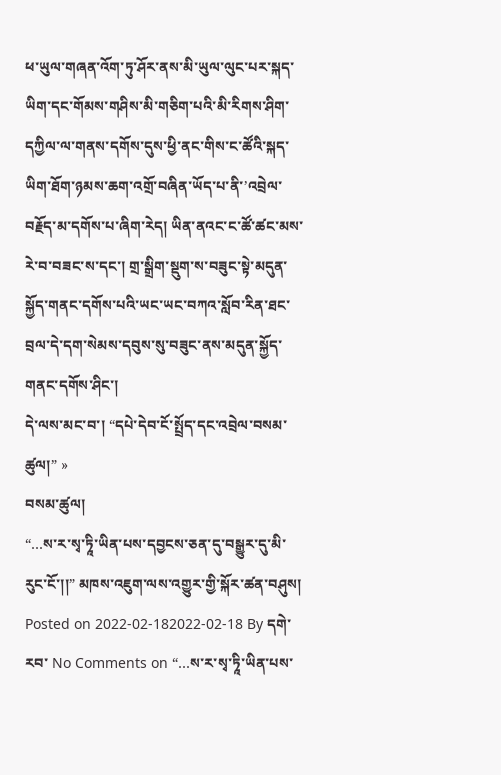ཕ་ཡུལ་གཞན་འོག་ཏུ་ཤོར་ནས་མི་ཡུལ་ལུང་པར་སྐད་ཡིག་དང་གོམས་གཤིས་མི་གཅིག་པའི་མི་རིགས་ཤིག་དཀྱིལ་ལ་གནས་དགོས་དུས་ཕྱི་ནང་གིས་ང་ཚོའི་སྐད་ཡིག་ཐོག་ཉམས་ཆག་འགྲོ་བཞིན་ཡོད་པ་ནི་’འབྲེལ་བརྗོད་མ་དགོས་པ་ཞིག་རེད། ཡིན་ནའང་ང་ཚོ་ཚང་མས་རེ་བ་བཟང་ས་དང་། གྲ་སྒྲིག་སྡུག་ས་བཟུང་སྟེ་མདུན་སྐྱོད་གནང་དགོས་པའི་ཡང་ཡང་བཀའ་སློབ་རིན་ཐང་བྲལ་དེ་དག་སེམས་དབུས་སུ་བཟུང་ནས་མདུན་སྐྱོད་གནང་དགོས་ཤིང་།
དེ་ལས་མང་བ་། “དཔེ་དེབ་ངོ་སྤྲོད་དང་འབྲེལ་བསམ་ཚུལ།” »
བསམ་ཚུལ།
“…ས་ར་སྭ་ཏཱི་ཡིན་པས་དབྱངས་ཅན་དུ་བསྒྱུར་དུ་མི་རུང་ངོ་།།” མཁས་འཇུག་ལས་འགྱུར་གྱི་སྐོར་ཚན་བཤུས།
Posted on 2022-02-182022-02-18 By དགེ་རབ་ No Comments on “…ས་ར་སྭ་ཏཱི་ཡིན་པས་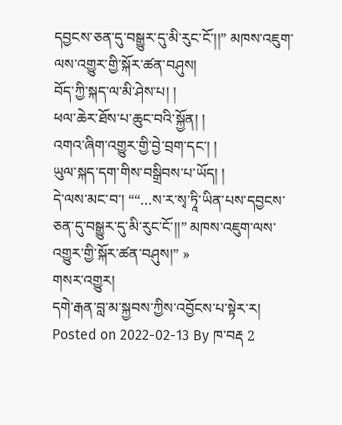དབྱངས་ཅན་དུ་བསྒྱུར་དུ་མི་རུང་ངོ་།།” མཁས་འཇུག་ལས་འགྱུར་གྱི་སྐོར་ཚན་བཤུས།
བོད་ཀྱི་སྐད་ལ་མི་ཤེས་པ། །
ཕལ་ཆེར་ཐོས་པ་ཆུང་བའི་སྐྱོན། །
འགའ་ཞིག་འགྱུར་གྱི་བྱེ་བྲག་དང་། །
ཡུལ་སྐད་དག་གིས་བསྒྲིབས་པ་ཡོད། །
དེ་ལས་མང་བ་། ““…ས་ར་སྭ་ཏཱི་ཡིན་པས་དབྱངས་ཅན་དུ་བསྒྱུར་དུ་མི་རུང་ངོ་།།” མཁས་འཇུག་ལས་འགྱུར་གྱི་སྐོར་ཚན་བཤུས།” »
གསར་འགྱུར།
དགེ་རྒན་བླ་མ་སྐྱབས་ཀྱིས་འབྱོངས་པ་སྟེར་ར།
Posted on 2022-02-13 By ཁ་བརྡ 2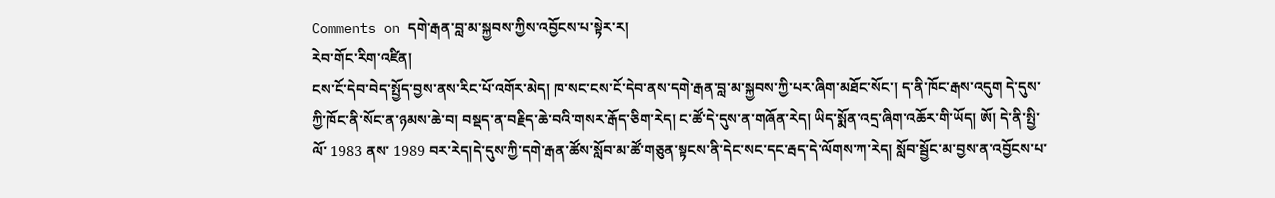Comments on དགེ་རྒན་བླ་མ་སྐྱབས་ཀྱིས་འབྱོངས་པ་སྟེར་ར།
རེབ་གོང་རིག་འཛིན།
ངས་ངོ་དེབ་བེད་སྤྱོད་བྱས་ནས་རིང་པོ་འགོར་མེད། ཁ་སང་ངས་ངོ་དེབ་ནས་དགེ་རྒན་བླ་མ་སྐྱབས་ཀྱི་པར་ཞིག་མཐོང་སོང་། ད་ནི་ཁོང་རྒས་འདུག དེ་དུས་ཀྱི་ཁོང་ནི་སོང་ན་ཉམས་ཆེ་བ། བསྡད་ན་བརྗིད་ཆེ་བའི་གསར་རྒོད་ཅིག་རེད། ང་ཚོ་དེ་དུས་ན་གཞོན་རེད། ཡིད་སྨོན་འདྲ་ཞིག་འཆོར་གི་ཡོད། ཨོ། དེ་ནི་སྤྱི་ལོ་ 1983 ནས་ 1989 བར་རེད།དེ་དུས་ཀྱི་དགེ་རྒན་ཚོས་སློབ་མ་ཚོ་གཅུན་སྟངས་ནི་དེང་སང་དང་རྦད་དེ་ལོགས་ཀ་རེད། སློབ་སྦྱོང་མ་བྱས་ན་འབྱོངས་པ་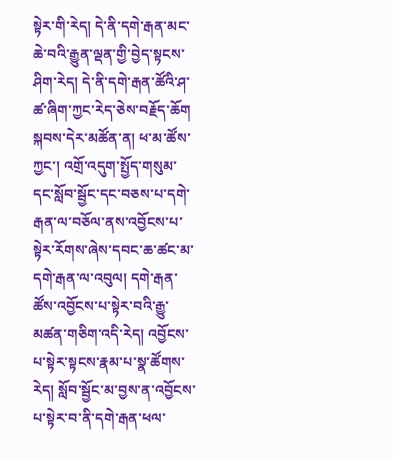སྟེར་གི་རེད། དེ་ནི་དགེ་རྒན་མང་ཆེ་བའི་རྒྱུན་ལྡན་གྱི་བྱེད་སྟངས་ཤིག་རེད། དེ་ནི་དགེ་རྒན་ཚོའི་ཤ་ཚ་ཞིག་ཀྱང་རེད་ཅེས་བརྗོད་ཆོག སྐབས་དེར་མཚོན་ན། ཕ་མ་ཚོས་ཀྱང་། འགྲོ་འདུག་སྤྱོད་གསུམ་དང་སློབ་སྦྱོང་དང་བཅས་པ་དགེ་རྒན་ལ་བཅོལ་ནས་འབྱོངས་པ་སྟེར་རོགས་ཞེས་དབང་ཆ་ཚང་མ་དགེ་རྒན་ལ་འབུལ། དགེ་རྒན་ཚོས་འབྱོངས་པ་སྟེར་བའི་རྒྱུ་མཚན་གཅིག་འདི་རེད། འབྱོངས་པ་སྟེར་སྟངས་རྣམ་པ་སྣ་ཚོགས་རེད། སློབ་སྦྱོང་མ་བྱས་ན་འབྱོངས་པ་སྟེར་བ་ནི་དགེ་རྒན་ཕལ་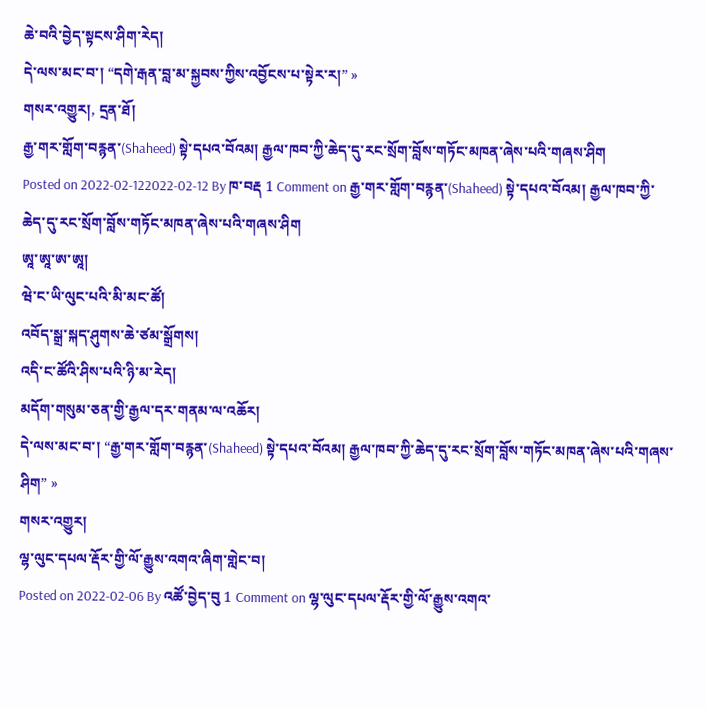ཆེ་བའི་བྱེད་སྟངས་ཤིག་རེད།
དེ་ལས་མང་བ་། “དགེ་རྒན་བླ་མ་སྐྱབས་ཀྱིས་འབྱོངས་པ་སྟེར་ར།” »
གསར་འགྱུར།, དྲན་ཐོ།
རྒྱ་གར་གློག་བརྙན་(Shaheed) སྟེ་དཔའ་བོའམ། རྒྱལ་ཁབ་ཀྱི་ཆེད་དུ་རང་སྲོག་བློས་གཏོང་མཁན་ཞེས་པའི་གཞས་ཤིག
Posted on 2022-02-122022-02-12 By ཁ་བརྡ 1 Comment on རྒྱ་གར་གློག་བརྙན་(Shaheed) སྟེ་དཔའ་བོའམ། རྒྱལ་ཁབ་ཀྱི་ཆེད་དུ་རང་སྲོག་བློས་གཏོང་མཁན་ཞེས་པའི་གཞས་ཤིག
ཨཱ་ཨཱ་ཨ་ཨཱ།
ཝེ་ང་ཡི་ལུང་པའི་མི་མང་ཚོ།
འབོད་སྒྲ་སྐད་ཤུགས་ཆེ་ཙམ་སྒྲོགས།
འདི་ང་ཚོའི་ཤིས་པའི་ཉི་མ་རེད།
མདོག་གསུམ་ཅན་གྱི་རྒྱལ་དར་གནམ་ལ་འཆོར།
དེ་ལས་མང་བ་། “རྒྱ་གར་གློག་བརྙན་(Shaheed) སྟེ་དཔའ་བོའམ། རྒྱལ་ཁབ་ཀྱི་ཆེད་དུ་རང་སྲོག་བློས་གཏོང་མཁན་ཞེས་པའི་གཞས་ཤིག” »
གསར་འགྱུར།
ལྷ་ལུང་དཔལ་རྡོར་གྱི་ལོ་རྒྱུས་འགའ་ཞིག་གླེང་བ།
Posted on 2022-02-06 By འཚོ་བྱེད་བུ 1 Comment on ལྷ་ལུང་དཔལ་རྡོར་གྱི་ལོ་རྒྱུས་འགའ་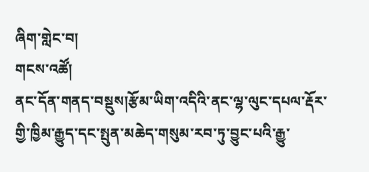ཞིག་གླེང་བ།
གངས་འཚོ།
ནང་དོན་གནད་བསྡུས།རྩོམ་ཡིག་འདིའི་ནང་ལྷ་ལུང་དཔལ་རྡོར་གྱི་ཁྱིམ་རྒྱུད་དང་སྤུན་མཆེད་གསུམ་རབ་ཏུ་བྱུང་པའི་རྒྱུ་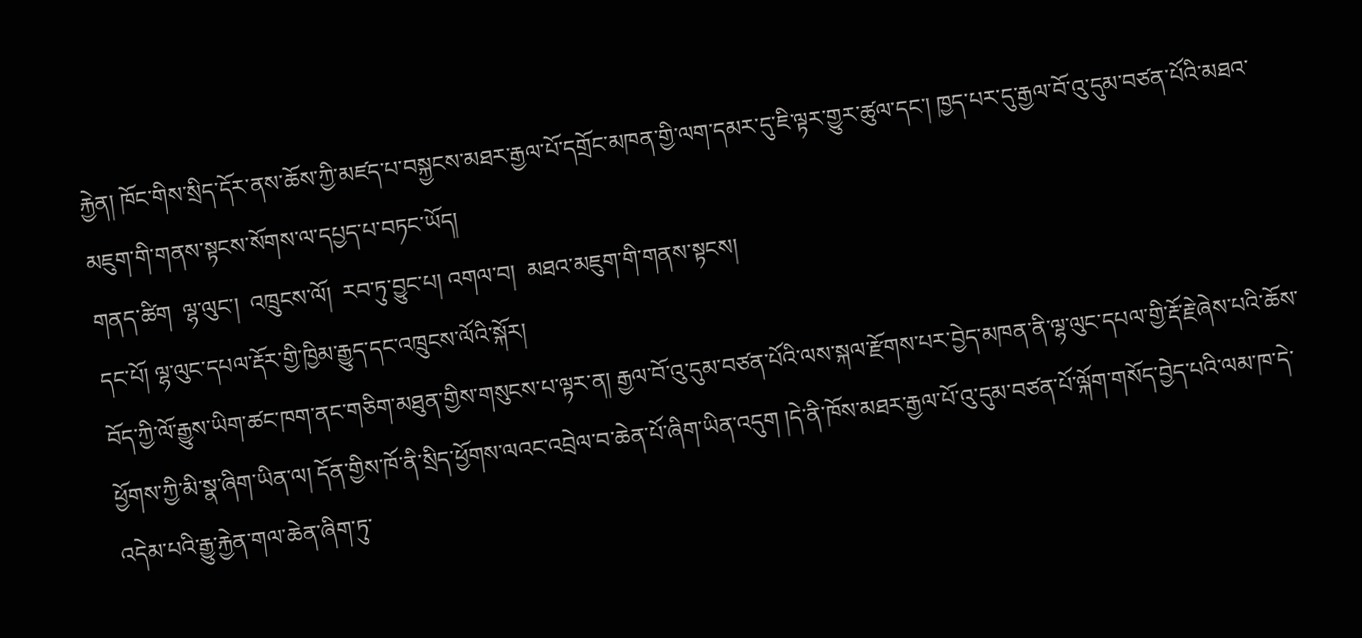རྐྱེན། ཁོང་གིས་སྲིད་དོར་ནས་ཆོས་ཀྱི་མཛད་པ་བསྐྱངས་མཐར་རྒྱལ་པོ་དགྲོང་མཁན་གྱི་ལག་དམར་དུ་ཇི་ལྟར་གྱུར་ཚུལ་དང་། ཁྱད་པར་དུ་རྒྱལ་བོ་འུ་དུམ་བཙན་པོའི་མཐའ་མཇུག་གི་གནས་སྟངས་སོགས་ལ་དཔྱད་པ་བཏང་ཡོད།
གནད་ཚིག  ལྷ་ལུང་།  འཁྲུངས་ལོ།  རབ་ཏུ་བྱུང་པ། འགལ་བ།  མཐའ་མཇུག་གི་གནས་སྟངས།
དང་པོ། ལྷ་ལུང་དཔལ་རྡོར་གྱི་ཁྱིམ་རྒྱུད་དང་འཁྲུངས་ལོའི་སྐོར།
བོད་ཀྱི་ལོ་རྒྱུས་ཡིག་ཚང་ཁག་ནང་གཅིག་མཐུན་གྱིས་གསུངས་པ་ལྟར་ན། རྒྱལ་བོ་འུ་དུམ་བཙན་པོའི་ལས་སྐལ་རྫོགས་པར་བྱེད་མཁན་ནི་ལྷ་ལུང་དཔལ་གྱི་རྡོ་རྗེ་ཞེས་པའི་ཆོས་ཕྱོགས་ཀྱི་མི་སྣ་ཞིག་ཡིན་ལ། དོན་གྱིས་ཁོ་ནི་སྲིད་ཕྱོགས་ལའང་འབྲེལ་བ་ཆེན་པོ་ཞིག་ཡིན་འདུག །དེ་ནི་ཁོས་མཐར་རྒྱལ་པོ་འུ་དུམ་བཙན་པོ་ལྐོག་གསོད་བྱེད་པའི་ལམ་ཁ་དེ་འདེམ་པའི་རྒྱུ་རྐྱེན་གལ་ཆེན་ཞིག་ཏུ་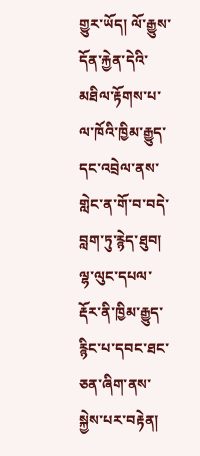གྱུར་ཡོད། ལོ་རྒྱུས་དོན་རྐྱེན་དེའི་མཐིལ་རྟོགས་པ་ལ་ཁོའི་ཁྱིམ་རྒྱུད་དང་འབྲེལ་ནས་གླེང་ན་གོ་བ་བདེ་བླག་ཏུ་རྙེད་ཐུབ། ལྷ་ལུང་དཔལ་རྡོར་ནི་ཁྱིམ་རྒྱུད་རྙིང་པ་དབང་ཐང་ཅན་ཞིག་ནས་སྐྱེས་པར་བརྟེན།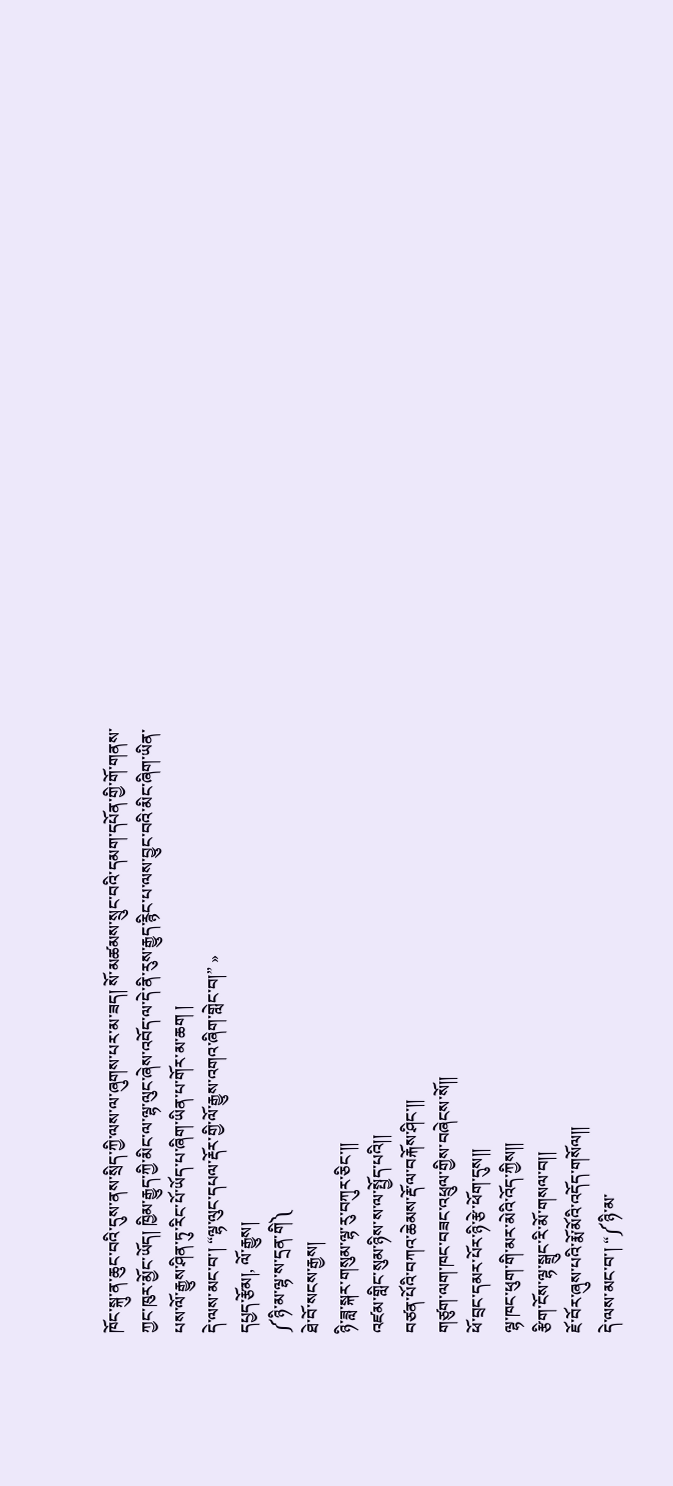ཁོང་སྐུ་ན་ཆུང་བའི་དུས་ནས་སྲིད་ཀྱི་ལས་ལ་ཞུགས་པར་མ་ཟད། སོ་མཚམས་སྲུང་བའི་དམག་དཔོན་གྱི་གོ་གནས་ཀྱང་ཁུར་མྱོང་ཡོད། ཁྱིམ་རྒྱུད་ཀྱི་མིང་ལ་ལྷ་ལུང་ཞེས་འབོད་ལ་དེ་ནི་རུས་རྒྱུད་རྙིང་པ་ལས་བྱུང་བའི་མིང་ཞིག་ཡིན་པས་ལོ་རྒྱུས་ཤིན་ཏུ་རིང་པོ་ཡོད་པ་ཞིག་ཡིན་པ་གོར་མ་ཆག །
དེ་ལས་མང་བ་། “ལྷ་ལུང་དཔལ་རྡོར་གྱི་ལོ་རྒྱུས་འགའ་ཞིག་གླེང་བ།” »
དཔྱད་རྩོམ།, ལོ་རྒྱུས།
༼ཉི་མ་ལྷ་ས་དྲན་གི༽
ཐེ་བོ་སངས་རྒྱས།
ཉི་ཟླ་སྐར་གསུམ་ལྷ་རུ་བཀུར་ཅིང་།།
འཛམ་གླིང་སུམ་ཉིས་ས་ལ་སྤྱོད་པའི།།
བཙན་པོའི་བཀའ་ཆེམས་རྡོ་ལ་བརྐོས་ཤིང་།།
གཙུག་ལག་ཁང་བཟང་འཕྲུལ་གྱིས་བཞེངས་སོ།།
ཕོ་བྲང་དམར་པོར་ཉི་རྩེ་ཕོག་དུས།།
ལྷ་ཁང་ཕུག་གི་མར་མེའི་འོད་ཀྱིས།།
རྩིག་ངོས་ལྷ་སྒྲུང་རི་མོ་གསལ་བ།།
ཇོ་བོར་ཞུས་པའི་རྨོ་མོའི་འདོད་གསོལ།།
དེ་ལས་མང་བ་། “༼ཉི་མ་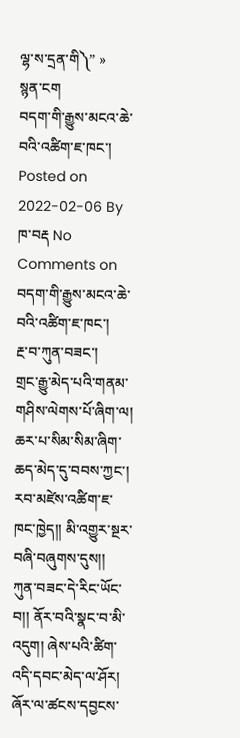ལྷ་ས་དྲན་གི༽” »
སྙན་ངག
བདག་གི་རྒྱུས་མངའ་ཆེ་བའི་འཚིག་ཇ་ཁང་།
Posted on 2022-02-06 By ཁ་བརྡ No Comments on བདག་གི་རྒྱུས་མངའ་ཆེ་བའི་འཚིག་ཇ་ཁང་།
རྔ་བ་ཀུན་བཟང་།
གྲང་རྒྱུ་མེད་པའི་གནམ་གཤིས་ལེགས་པོ་ཞིག་ལ། ཆར་པ་སིམ་སིམ་ཞིག་ཆད་མེད་དུ་བབས་ཀྱང་། རབ་མཛེས་འཚིག་ཇ་ཁང་ཁྱེད།། མི་འགྱུར་སྔར་བཞི་བཞུགས་དུས།། ཀུན་བཟང་དེ་རིང་ཡོང་བ།། ནོར་བའི་སྣང་བ་མི་འདུག། ཞེས་པའི་ཚིག་འདི་དབང་མེད་ལ་ཤོར། ཞོར་ལ་ཚངས་དབྱངས་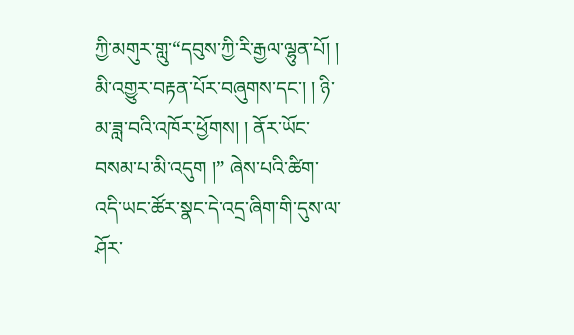ཀྱི་མགུར་གླུ་“དབུས་ཀྱི་རི་རྒྱལ་ལྷུན་པོ། ། མི་འགྱུར་བརྟན་པོར་བཞུགས་དང་། ། ཉི་མ་ཟླ་བའི་འཁོར་ཕྱོགས། ། ནོར་ཡོང་བསམ་པ་མི་འདུག །” ཞེས་པའི་ཚིག་འདི་ཡང་ཚོར་སྣང་དེ་འདྲ་ཞིག་གི་དུས་ལ་ཤོར་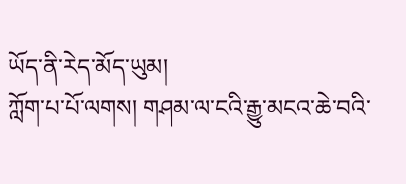ཡོད་ནི་རེད་མོད་ཡུམ།
ཀློག་པ་པོ་ལགས། གཤམ་ལ་ངའི་རྒྱུ་མངའ་ཆེ་བའི་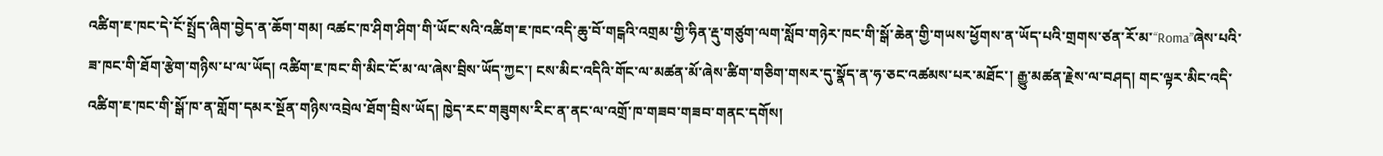འཚིག་ཇ་ཁང་དེ་ངོ་སྤྲོད་ཞིག་བྱེད་ན་ཆོག་གམ། འཚང་ཁ་ཤིག་ཤིག་གི་ཡོང་སའི་འཚིག་ཇ་ཁང་འདི་ཆུ་བོ་གངྒའི་འགྲམ་གྱི་ཧིན་རྡུ་གཙུག་ལག་སློབ་གཉེར་ཁང་གི་སྒོ་ཆེན་གྱི་གཡས་ཕྱོགས་ན་ཡོད་པའི་གྲགས་ཙན་རོ་མ་“Roma”ཞེས་པའི་ཟ་ཁང་གི་ཐོག་རྩེག་གཉིས་པ་ལ་ཡོད། འཚིག་ཇ་ཁང་གི་མིང་ངོ་མ་ལ་ཞེས་བྲིས་ཡོད་ཀྱང་། ངས་མིང་འདིའི་གོང་ལ་མཚན་མོ་ཞེས་ཚིག་གཅིག་གསར་དུ་སྣོད་ན་ཧ་ཅང་འཚམས་པར་མཐོང་། རྒྱུ་མཚན་རྗེས་ལ་བཤད། གང་ལྟར་མིང་འདི་འཚིག་ཇ་ཁང་གི་སྒོ་ཁ་ན་གློག་དམར་སྔོན་གཉིས་འབྲེལ་ཐོག་བྲིས་ཡོད། ཁྱེད་རང་གཟུགས་རིང་ན་ནང་ལ་འགྲོ་ཁ་གཟབ་གཟབ་གནང་དགོས།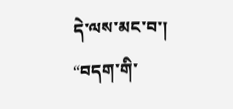དེ་ལས་མང་བ་། “བདག་གི་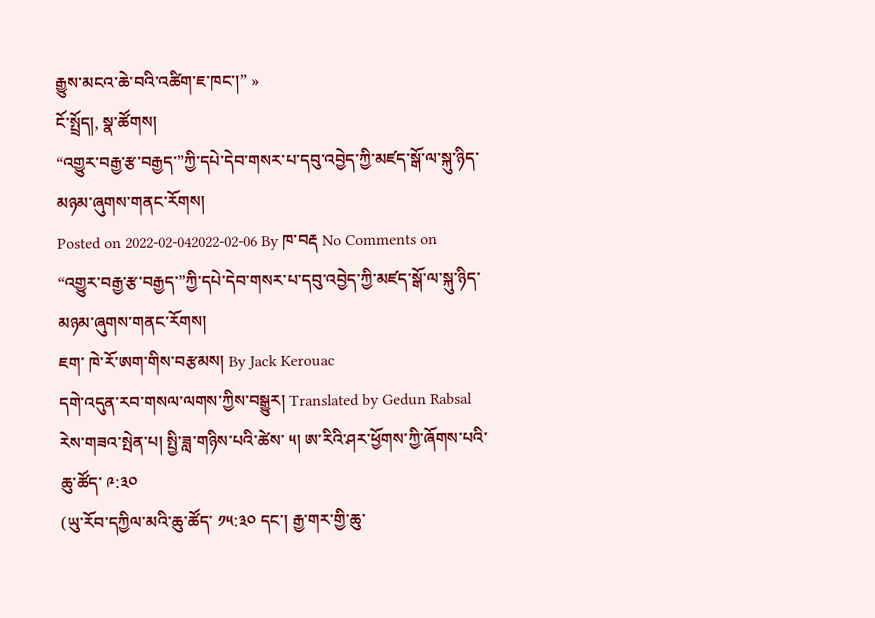རྒྱུས་མངའ་ཆེ་བའི་འཚིག་ཇ་ཁང་།” »
ངོ་སྤྲོད།, སྣ་ཚོགས།
“འགྱུར་བརྒྱ་རྩ་བརྒྱད་”ཀྱི་དཔེ་དེབ་གསར་པ་དབུ་འབྱེད་ཀྱི་མཛད་སྒོ་ལ་སྐུ་ཉིད་མཉམ་ཞུགས་གནང་རོགས།
Posted on 2022-02-042022-02-06 By ཁ་བརྡ No Comments on “འགྱུར་བརྒྱ་རྩ་བརྒྱད་”ཀྱི་དཔེ་དེབ་གསར་པ་དབུ་འབྱེད་ཀྱི་མཛད་སྒོ་ལ་སྐུ་ཉིད་མཉམ་ཞུགས་གནང་རོགས།
ཇག་ ཁེ་རོ་ཨག་གིས་བརྩམས། By Jack Kerouac
དགེ་འདུན་རབ་གསལ་ལགས་ཀྱིས་བསྒྱུར། Translated by Gedun Rabsal
རེས་གཟའ་སྤེན་པ། སྤྱི་ཟླ་གཉིས་པའི་ཚེས་ ༥། ཨ་རིའི་ཤར་ཕྱོགས་ཀྱི་ཞོགས་པའི་ཆུ་ཚོད་ ༩:༣༠
(ཡུ་རོབ་དཀྱིལ་མའི་ཆུ་ཚོད་ ༡༥:༣༠ དང་། རྒྱ་གར་གྱི་ཆུ་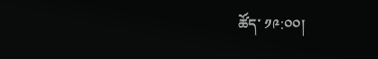ཚོད་ ༡༩:༠༠།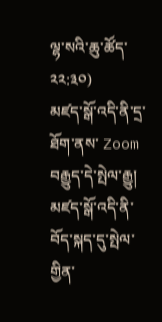ལྷ་སའི་ཆུ་ཚོད་ ༢༢:༣༠)
མཛད་སྒོ་འདི་ནི་དྲ་ཐོག་ནས་ Zoom བརྒྱུད་དེ་སྤེལ་རྒྱུ།
མཛད་སྒོ་འདི་ནི་བོད་སྐད་དུ་སྤེལ་གྱིན་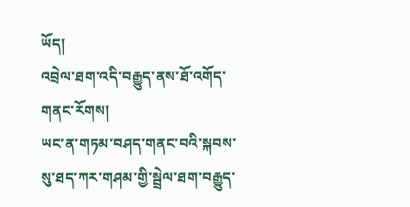ཡོད།
འབྲེལ་ཐག་འདི་བརྒྱུད་ནས་ཐོ་འགོད་གནང་རོགས།
ཡང་ན་གཏམ་བཤད་གནང་བའི་སྐབས་སུ་ཐད་ཀར་གཤམ་གྱི་སྦྲེལ་ཐག་བརྒྱུད་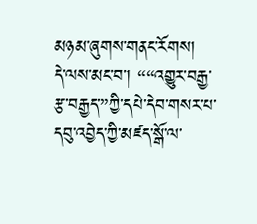མཉམ་ཞུགས་གནང་རོགས།
དེ་ལས་མང་བ་། ““འགྱུར་བརྒྱ་རྩ་བརྒྱད་”ཀྱི་དཔེ་དེབ་གསར་པ་དབུ་འབྱེད་ཀྱི་མཛད་སྒོ་ལ་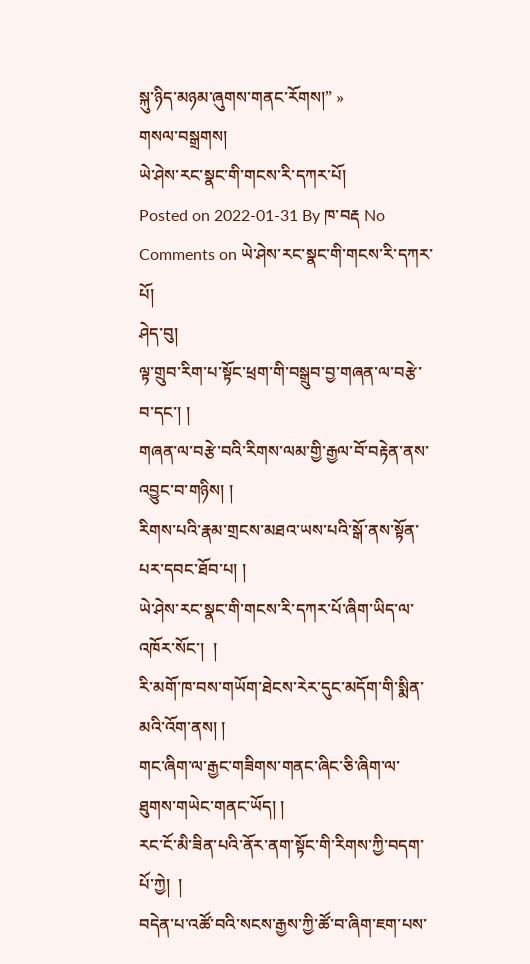སྐུ་ཉིད་མཉམ་ཞུགས་གནང་རོགས།” »
གསལ་བསྒྲགས།
ཡེ་ཤེས་རང་སྣང་གི་གངས་རི་དཀར་པོ།
Posted on 2022-01-31 By ཁ་བརྡ No Comments on ཡེ་ཤེས་རང་སྣང་གི་གངས་རི་དཀར་པོ།
ཤེད་བུ།
ལྟ་གྲུབ་རིག་པ་སྟོང་ཕྲག་གི་བསྒྲུབ་བྱ་གཞན་ལ་བརྩེ་བ་དང་། །
གཞན་ལ་བརྩེ་བའི་རིགས་ལམ་གྱི་རྒྱལ་བོ་བརྟེན་ནས་འབྱུང་བ་གཉིས། །
རིགས་པའི་རྣམ་གྲངས་མཐའ་ཡས་པའི་སྒོ་ནས་སྟོན་པར་དབང་ཐོབ་པ། །
ཡེ་ཤེས་རང་སྣང་གི་གངས་རི་དཀར་པོ་ཞིག་ཡིད་ལ་འཁོར་སོང་།  །
རི་མགོ་ཁ་བས་གཡོག་ཐེངས་རེར་དུང་མདོག་གི་སྨིན་མའི་འོག་ནས། །
གང་ཞིག་ལ་རྒྱང་གཟིགས་གནང་ཞིང་ཅི་ཞིག་ལ་ཐུགས་གཡེང་གནང་ཡོད། །
རང་ངོ་མི་ཟིན་པའི་ནོར་ནག་སྟོང་གི་རིགས་ཀྱི་བདག་པོ་ཀྱེ།  །
བདེན་པ་འཚོ་བའི་སངས་རྒྱས་ཀྱི་ཚོ་བ་ཞིག་ཇག་པས་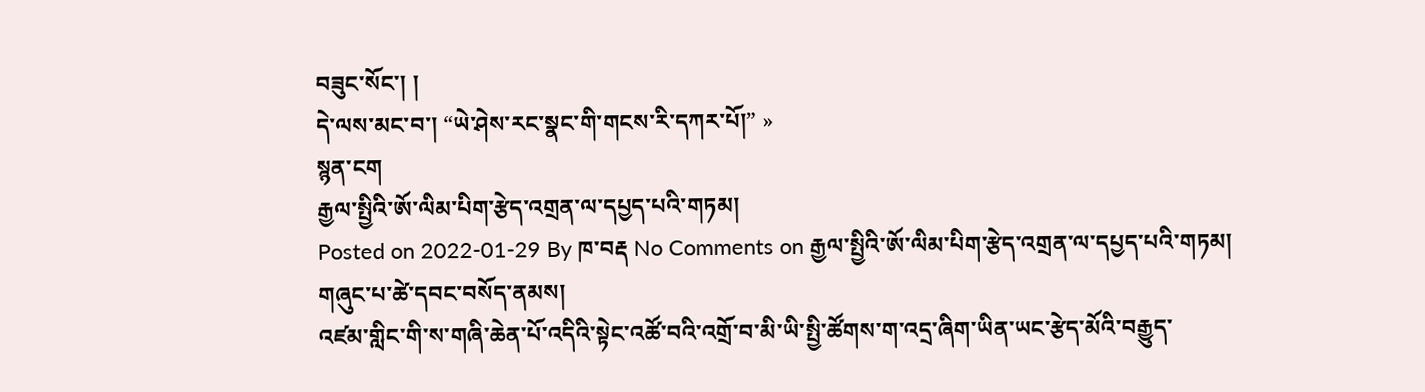བཟུང་སོང་། །
དེ་ལས་མང་བ་། “ཡེ་ཤེས་རང་སྣང་གི་གངས་རི་དཀར་པོ།” »
སྙན་ངག
རྒྱལ་སྤྱིའི་ཨོ་ལིམ་པིག་རྩེད་འགྲན་ལ་དཔྱད་པའི་གཏམ།
Posted on 2022-01-29 By ཁ་བརྡ No Comments on རྒྱལ་སྤྱིའི་ཨོ་ལིམ་པིག་རྩེད་འགྲན་ལ་དཔྱད་པའི་གཏམ།
གཞུང་པ་ཚེ་དབང་བསོད་ནམས།
འཛམ་གླིང་གི་ས་གཞི་ཆེན་པོ་འདིའི་སྟེང་འཚོ་བའི་འགྲོ་བ་མི་ཡི་སྤྱི་ཚོགས་ག་འདྲ་ཞིག་ཡིན་ཡང་རྩེད་མོའི་བརྒྱུད་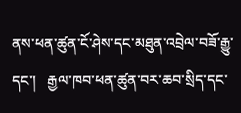ནས་ཕན་ཚུན་ངོ་ཤེས་དང་མཐུན་འབྲེལ་བཟོ་རྒྱུ་དང་།   རྒྱལ་ཁབ་ཕན་ཚུན་བར་ཆབ་སྲིད་དང་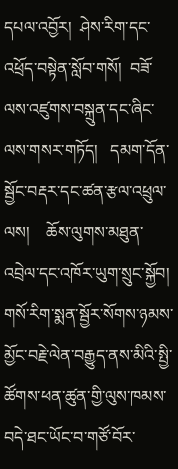དཔལ་འབྱོར།  ཤེས་རིག་དང་འཕྲོད་བསྟེན་སློབ་གསོ།  བཟོ་ལས་འཛུགས་བསྐྲུན་དང་ཞིང་ལས་གསར་གཏོད།   དམག་དོན་སྦྱོང་བརྡར་དང་ཚན་རྩལ་འཕྲུལ་ལས།    ཆོས་ལུགས་མཐུན་འབྲེལ་དང་འཁོར་ཡུག་སྲུང་སྐྱོབ།    གསོ་རིག་སྨན་སྦྱོར་སོགས་ཉམས་མྱོང་བརྗེ་ལེན་བརྒྱུད་ནས་མིའི་སྤྱི་ཚོགས་ཕན་ཚུན་གྱི་ལུས་ཁམས་བདེ་ཐང་ཡོང་བ་གཙོ་བོར་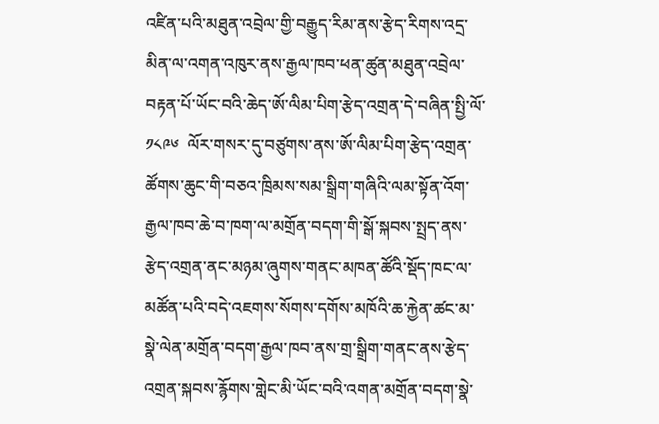འཛིན་པའི་མཐུན་འབྲེལ་གྱི་བརྒྱུད་རིམ་ནས་རྩེད་རིགས་འདྲ་མིན་ལ་འགན་འཁུར་ནས་རྒྱལ་ཁབ་ཕན་ཚུན་མཐུན་འབྲེལ་བརྟན་པོ་ཡོང་བའི་ཆེད་ཨོ་ལིམ་པིག་རྩེད་འགྲན་དེ་བཞིན་སྤྱི་ལོ་  ༡༨༩༦  ལོར་གསར་དུ་བཙུགས་ནས་ཨོ་ལིམ་པིག་རྩེད་འགྲན་ཚོགས་ཆུང་གི་བཅའ་ཁྲིམས་སམ་སྒྲིག་གཞིའི་ལམ་སྟོན་འོག་རྒྱལ་ཁབ་ཆེ་བ་ཁག་ལ་མགྲོན་བདག་གི་སྒོ་སྐབས་སྤྲད་ནས་རྩེད་འགྲན་ནང་མཉམ་ཞུགས་གནང་མཁན་ཚོའི་སྡོད་ཁང་ལ་མཚོན་པའི་བདེ་འཇགས་སོགས་དགོས་མཁོའི་ཆ་རྐྱེན་ཚང་མ་སྣེ་ལེན་མགྲོན་བདག་རྒྱལ་ཁབ་ནས་གྲ་སྒྲིག་གནང་ནས་རྩེད་འགྲན་སྐབས་རྙོགས་གླེང་མི་ཡོང་བའི་འགན་མགྲོན་བདག་སྣེ་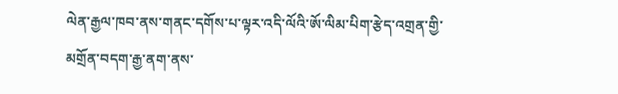ལེན་རྒྱལ་ཁབ་ནས་གནང་དགོས་པ་ལྟར་འདི་ལོའི་ཨོ་ལིམ་པིག་རྩེད་འགྲན་གྱི་མགྲོན་བདག་རྒྱ་ནག་ནས་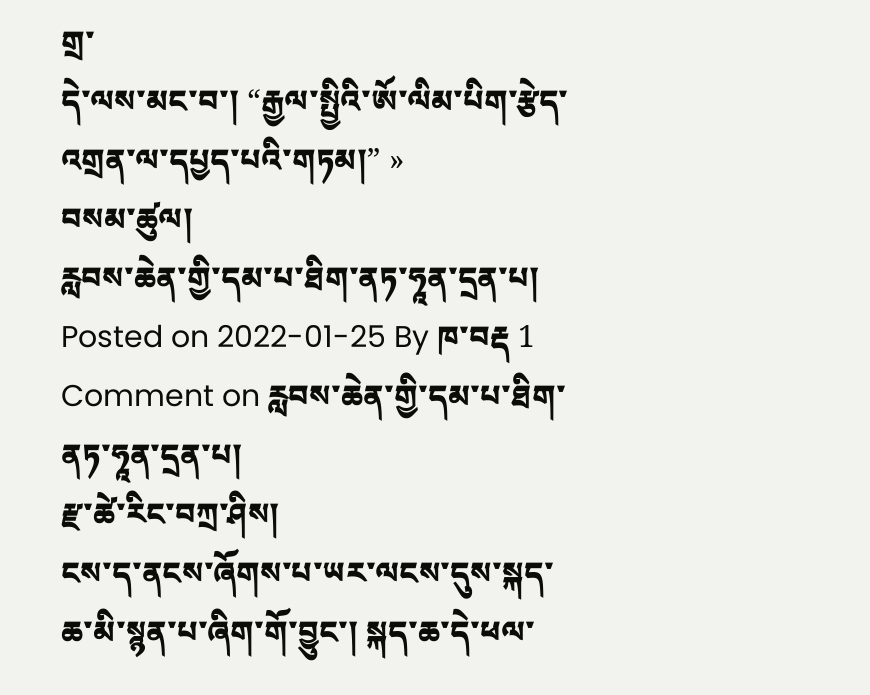གྲ་
དེ་ལས་མང་བ་། “རྒྱལ་སྤྱིའི་ཨོ་ལིམ་པིག་རྩེད་འགྲན་ལ་དཔྱད་པའི་གཏམ།” »
བསམ་ཚུལ།
རླབས་ཆེན་གྱི་དམ་པ་ཐིག་ནཏ་ཧཱན་དྲན་པ།
Posted on 2022-01-25 By ཁ་བརྡ 1 Comment on རླབས་ཆེན་གྱི་དམ་པ་ཐིག་ནཏ་ཧཱན་དྲན་པ།
རྫ་ཚེ་རིང་བཀྲ་ཤིས།
ངས་ད་ནངས་ཞོགས་པ་ཡར་ལངས་དུས་སྐད་ཆ་མི་སྙན་པ་ཞིག་གོ་བྱུང་། སྐད་ཆ་དེ་ཕལ་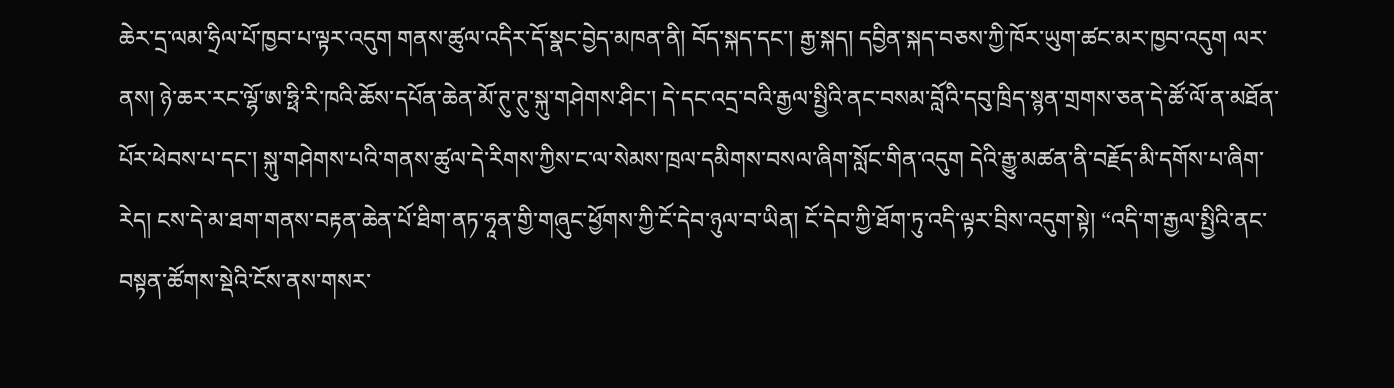ཆེར་དྲ་ལམ་ཧྲིལ་པོ་ཁྱབ་པ་ལྟར་འདུག གནས་ཚུལ་འདིར་དོ་སྣང་བྱེད་མཁན་ནི། བོད་སྐད་དང་། རྒྱ་སྐད། དབྱིན་སྐད་བཅས་ཀྱི་ཁོར་ཡུག་ཚང་མར་ཁྱབ་འདུག ལར་ནས། ཉེ་ཆར་རང་ལྷོ་ཨ་ཧྥི་རི་ཁའི་ཆོས་དཔོན་ཆེན་མོ་ཊུ་ཊུ་སྐུ་གཤེགས་ཤིང་། དེ་དང་འདྲ་བའི་རྒྱལ་སྤྱིའི་ནང་བསམ་བློའི་དབུ་ཁྲིད་སྙན་གྲགས་ཅན་དེ་ཚོ་ལོ་ན་མཐོན་པོར་ཕེབས་པ་དང་། སྐུ་གཤེགས་པའི་གནས་ཚུལ་དེ་རིགས་ཀྱིས་ང་ལ་སེམས་ཁྲལ་དམིགས་བསལ་ཞིག་སློང་གིན་འདུག དེའི་རྒྱུ་མཚན་ནི་བརྗོད་མི་དགོས་པ་ཞིག་རེད། ངས་དེ་མ་ཐག་གནས་བརྟན་ཆེན་པོ་ཐིག་ནཏ་ཧཱན་གྱི་གཞུང་ཕྱོགས་ཀྱི་ངོ་དེབ་ཉུལ་བ་ཡིན། ངོ་དེབ་ཀྱི་ཐོག་ཏུ་འདི་ལྟར་བྲིས་འདུག་སྟེ། “འདི་ག་རྒྱལ་སྤྱིའི་ནང་བསྟན་ཚོགས་སྡེའི་ངོས་ནས་གསར་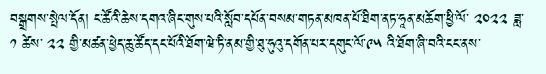བསྒྲགས་སྤེལ་དོན། ང་ཚོའི་ཆེས་དགའ་ཞིང་གུས་པའི་སློབ་དཔོན་བསམ་གཏན་མཁན་པོ་ཐིག་ནཏ་ཧཱན་མཆོག་ཕྱི་ལོ་ ༢༠༢༢ ཟླ་༡ ཚེས་ ༢༢ གྱི་མཚན་ཕྱེད་ཆུ་ཚོད་དང་པོའི་ཐོག་ཝེ་ཏི་ནམ་གྱི་ཐུ་ཧུའུ་དགོན་པར་དགུང་ལོ་༩༥ འི་ཐོག་ཞི་བའི་ངང་ནས་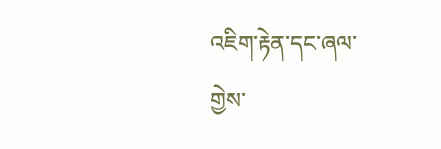འཇིག་རྟེན་དང་ཞལ་གྱེས་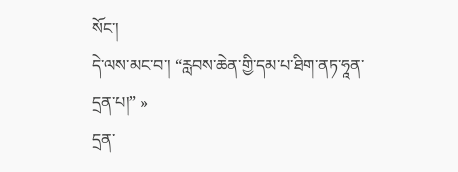སོང་།
དེ་ལས་མང་བ་། “རླབས་ཆེན་གྱི་དམ་པ་ཐིག་ནཏ་ཧཱན་དྲན་པ།” »
དྲན་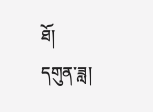ཐོ།
དགུན་ཟླ།